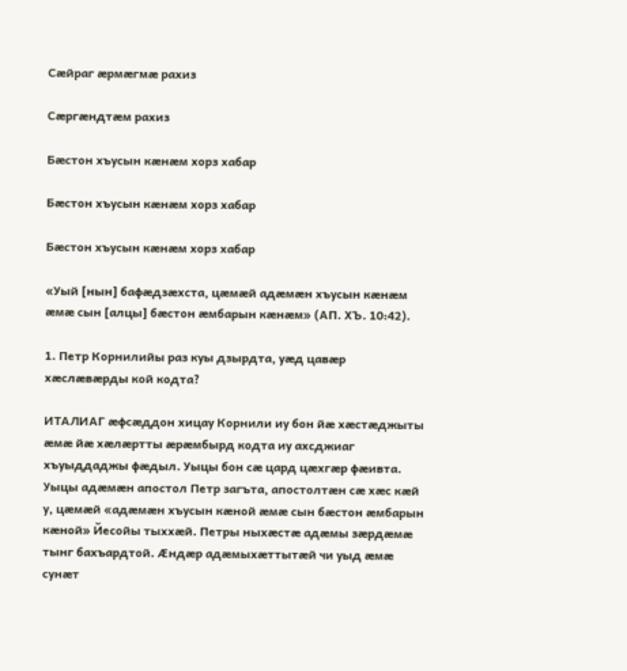Сӕйраг ӕрмӕгмӕ рахиз

Сӕргӕндтӕм рахиз

Бӕстон хъусын кӕнӕм хорз хабар

Бӕстон хъусын кӕнӕм хорз хабар

Бӕстон хъусын кӕнӕм хорз хабар

«Уый [нын] бафӕдзӕхста, цӕмӕй адӕмӕн хъусын кӕнӕм ӕмӕ сын [алцы] бӕстон ӕмбарын кӕнӕм» (АП. ХЪ. 10:42).

1. Петр Корнилийы раз куы дзырдта, уӕд цавӕр хӕслӕвӕрды кой кодта?

ИТАЛИАГ ӕфсӕддон хицау Корнили иу бон йӕ хӕстӕджыты ӕмӕ йӕ хӕлӕртты ӕрӕмбырд кодта иу ахсджиаг хъуыддаджы фӕдыл. Уыцы бон сӕ цард цӕхгӕр фӕивта. Уыцы адӕмӕн апостол Петр загъта, апостолтӕн сӕ хӕс кӕй у, цӕмӕй «адӕмӕн хъусын кӕной ӕмӕ сын бӕстон ӕмбарын кӕной» Йесойы тыххӕй. Петры ныхӕстӕ адӕмы зӕрдӕмӕ тынг бахъардтой. Ӕндӕр адӕмыхӕттытӕй чи уыд ӕмӕ сунӕт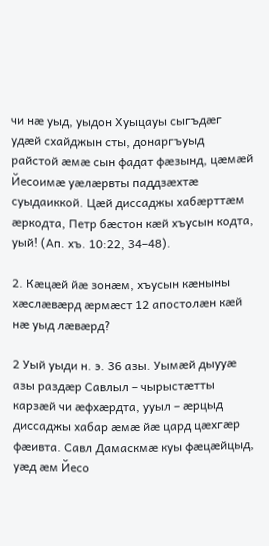чи нӕ уыд, уыдон Хуыцауы сыгъдӕг удӕй схайджын сты, донаргъуыд райстой ӕмӕ сын фадат фӕзынд, цӕмӕй Йесоимӕ уӕлӕрвты паддзӕхтӕ суыдаиккой. Цӕй диссаджы хабӕрттӕм ӕркодта, Петр бӕстон кӕй хъусын кодта, уый! (Ап. хъ. 10:22, 34–48).

2. Кӕцӕй йӕ зонӕм, хъусын кӕныны хӕслӕвӕрд ӕрмӕст 12 апостолӕн кӕй нӕ уыд лӕвӕрд?

2 Уый уыди н. э. 36 азы. Уымӕй дыууӕ азы раздӕр Савлыл – чырыстӕтты карзӕй чи ӕфхӕрдта, ууыл – ӕрцыд диссаджы хабар ӕмӕ йӕ цард цӕхгӕр фӕивта. Савл Дамаскмӕ куы фӕцӕйцыд, уӕд ӕм Йесо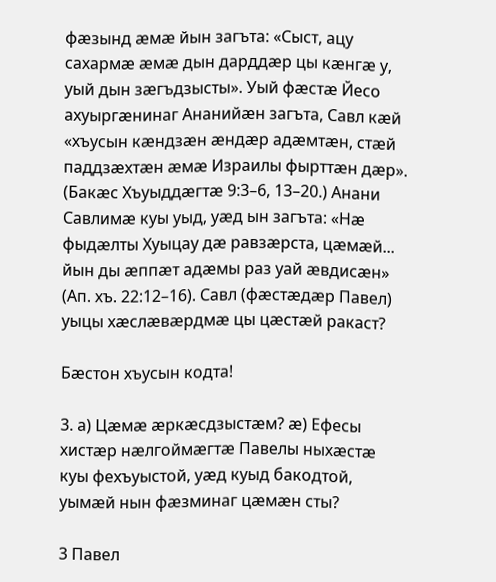фӕзынд ӕмӕ йын загъта: «Сыст, ацу сахармӕ ӕмӕ дын дарддӕр цы кӕнгӕ у, уый дын зӕгъдзысты». Уый фӕстӕ Йесо ахуыргӕнинаг Ананийӕн загъта, Савл кӕй «хъусын кӕндзӕн ӕндӕр адӕмтӕн, стӕй паддзӕхтӕн ӕмӕ Израилы фырттӕн дӕр». (Бакӕс Хъуыддӕгтӕ 9:3–6, 13–20.) Анани Савлимӕ куы уыд, уӕд ын загъта: «Нӕ фыдӕлты Хуыцау дӕ равзӕрста, цӕмӕй... йын ды ӕппӕт адӕмы раз уай ӕвдисӕн» (Ап. хъ. 22:12–16). Савл (фӕстӕдӕр Павел) уыцы хӕслӕвӕрдмӕ цы цӕстӕй ракаст?

Бӕстон хъусын кодта!

3. а) Цӕмӕ ӕркӕсдзыстӕм? ӕ) Ефесы хистӕр нӕлгоймӕгтӕ Павелы ныхӕстӕ куы фехъуыстой, уӕд куыд бакодтой, уымӕй нын фӕзминаг цӕмӕн сты?

3 Павел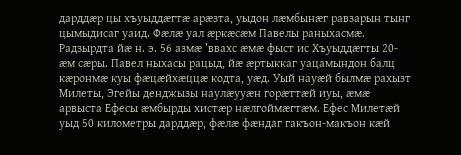дарддӕр цы хъуыддӕгтӕ арӕзта, уыдон лӕмбынӕг равзарын тынг цымыдисаг уаид. Фӕлӕ уал ӕркӕсӕм Павелы раныхасмӕ. Радзырдта йӕ н. э. 56 азмӕ ’ввахс ӕмӕ фыст ис Хъуыддӕгты 20-ӕм сӕры. Павел ныхасы рацыд, йӕ ӕртыккаг уацамындон балц кӕронмӕ куы фӕцӕйхӕццӕ кодта, уӕд. Уый науӕй былмӕ рахызт Милеты, Эгейы денджызы наулӕууӕн горӕттӕй иуы, ӕмӕ арвыста Ефесы ӕмбырды хистӕр нӕлгоймӕгтӕм. Ефес Милетӕй уыд 50 километры дарддӕр, фӕлӕ фӕндаг гакъон-макъон кӕй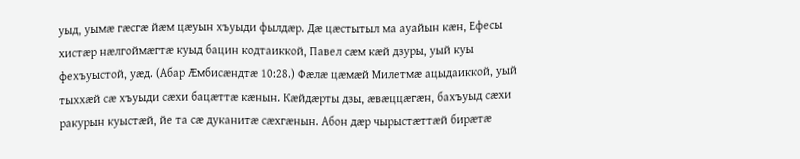уыд, уымӕ гӕсгӕ йӕм цӕуын хъуыди фылдӕр. Дӕ цӕстытыл ма ауайын кӕн, Ефесы хистӕр нӕлгоймӕгтӕ куыд бацин кодтаиккой, Павел сӕм кӕй дзуры, уый куы фехъуыстой, уӕд. (Абар Ӕмбисӕндтӕ 10:28.) Фӕлӕ цӕмӕй Милетмӕ ацыдаиккой, уый тыххӕй сӕ хъуыди сӕхи бацӕттӕ кӕнын. Кӕйдӕрты дзы, ӕвӕццӕгӕн, бахъуыд сӕхи ракурын куыстӕй, йе та сӕ дуканитӕ сӕхгӕнын. Абон дӕр чырыстӕттӕй бирӕтӕ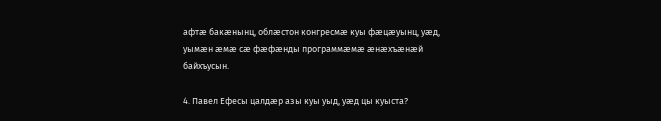афтӕ бакӕнынц, облӕстон конгресмӕ куы фӕцӕуынц, уӕд, уымӕн ӕмӕ сӕ фӕфӕнды программӕмӕ ӕнӕхъӕнӕй байхъусын.

4. Павел Ефесы цалдӕр азы куы уыд, уӕд цы куыста?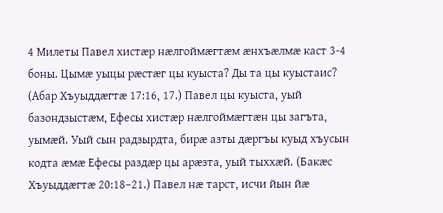4 Милеты Павел хистӕр нӕлгоймӕгтӕм ӕнхъӕлмӕ каст 3-4 боны. Цымӕ уыцы рӕстӕг цы куыста? Ды та цы куыстаис? (Абар Хъуыддӕгтӕ 17:16, 17.) Павел цы куыста, уый базондзыстӕм, Ефесы хистӕр нӕлгоймӕгтӕн цы загъта, уымӕй. Уый сын радзырдта, бирӕ азты дӕргъы куыд хъусын кодта ӕмӕ Ефесы раздӕр цы арӕзта, уый тыххӕй. (Бакӕс Хъуыддӕгтӕ 20:18–21.) Павел нӕ тарст, исчи йын йӕ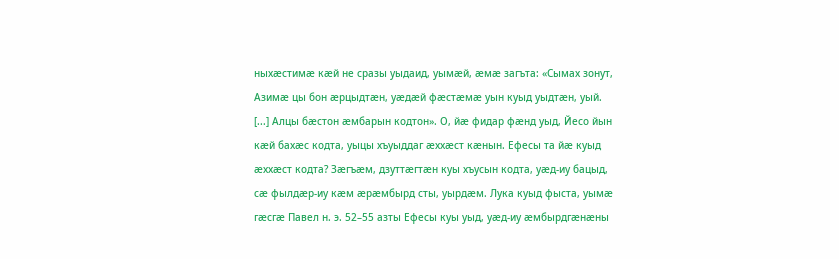ныхӕстимӕ кӕй не сразы уыдаид, уымӕй, ӕмӕ загъта: «Сымах зонут, Азимӕ цы бон ӕрцыдтӕн, уӕдӕй фӕстӕмӕ уын куыд уыдтӕн, уый. [...] Алцы бӕстон ӕмбарын кодтон». О, йӕ фидар фӕнд уыд, Йесо йын кӕй бахӕс кодта, уыцы хъуыддаг ӕххӕст кӕнын. Ефесы та йӕ куыд ӕххӕст кодта? Зӕгъӕм, дзуттӕгтӕн куы хъусын кодта, уӕд-иу бацыд, сӕ фылдӕр-иу кӕм ӕрӕмбырд сты, уырдӕм. Лука куыд фыста, уымӕ гӕсгӕ Павел н. э. 52–55 азты Ефесы куы уыд, уӕд-иу ӕмбырдгӕнӕны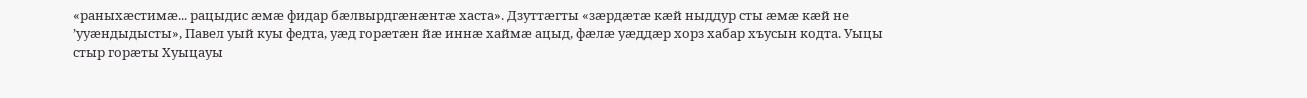«раныхӕстимӕ... рацыдис ӕмӕ фидар бӕлвырдгӕнӕнтӕ хаста». Дзуттӕгты «зӕрдӕтӕ кӕй ныддур сты ӕмӕ кӕй не ’ууӕндыдысты», Павел уый куы федта, уӕд горӕтӕн йӕ иннӕ хаймӕ ацыд, фӕлӕ уӕддӕр хорз хабар хъусын кодта. Уыцы стыр горӕты Хуыцауы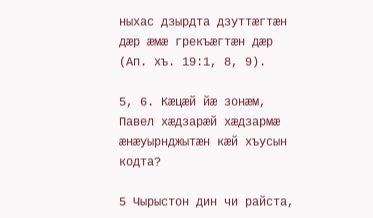ныхас дзырдта дзуттӕгтӕн дӕр ӕмӕ грекъӕгтӕн дӕр (Ап. хъ. 19:1, 8, 9).

5, 6. Кӕцӕй йӕ зонӕм, Павел хӕдзарӕй хӕдзармӕ ӕнӕуырнджытӕн кӕй хъусын кодта?

5 Чырыстон дин чи райста,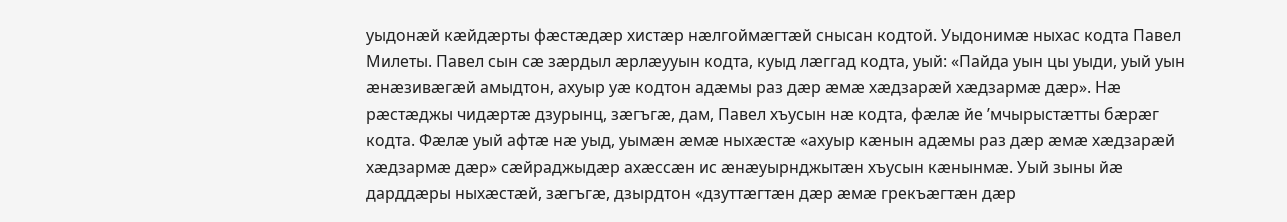уыдонӕй кӕйдӕрты фӕстӕдӕр хистӕр нӕлгоймӕгтӕй снысан кодтой. Уыдонимӕ ныхас кодта Павел Милеты. Павел сын сӕ зӕрдыл ӕрлӕууын кодта, куыд лӕггад кодта, уый: «Пайда уын цы уыди, уый уын ӕнӕзивӕгӕй амыдтон, ахуыр уӕ кодтон адӕмы раз дӕр ӕмӕ хӕдзарӕй хӕдзармӕ дӕр». Нӕ рӕстӕджы чидӕртӕ дзурынц, зӕгъгӕ, дам, Павел хъусын нӕ кодта, фӕлӕ йе ’мчырыстӕтты бӕрӕг кодта. Фӕлӕ уый афтӕ нӕ уыд, уымӕн ӕмӕ ныхӕстӕ «ахуыр кӕнын адӕмы раз дӕр ӕмӕ хӕдзарӕй хӕдзармӕ дӕр» сӕйраджыдӕр ахӕссӕн ис ӕнӕуырнджытӕн хъусын кӕнынмӕ. Уый зыны йӕ дарддӕры ныхӕстӕй, зӕгъгӕ, дзырдтон «дзуттӕгтӕн дӕр ӕмӕ грекъӕгтӕн дӕр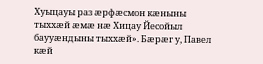Хуыцауы раз ӕрфӕсмон кӕныны тыххӕй ӕмӕ нӕ Хицау Йесойыл баууӕндыны тыххӕй». Бӕрӕг у, Павел кӕй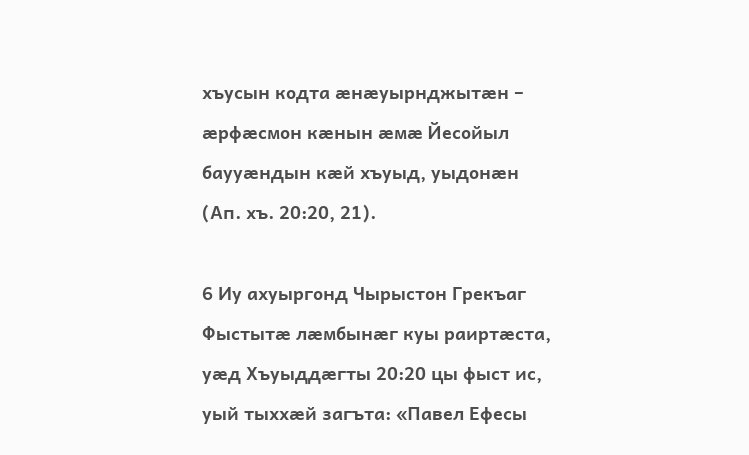хъусын кодта ӕнӕуырнджытӕн – ӕрфӕсмон кӕнын ӕмӕ Йесойыл баууӕндын кӕй хъуыд, уыдонӕн (Ап. хъ. 20:20, 21).

6 Иу ахуыргонд Чырыстон Грекъаг Фыстытӕ лӕмбынӕг куы раиртӕста, уӕд Хъуыддӕгты 20:20 цы фыст ис, уый тыххӕй загъта: «Павел Ефесы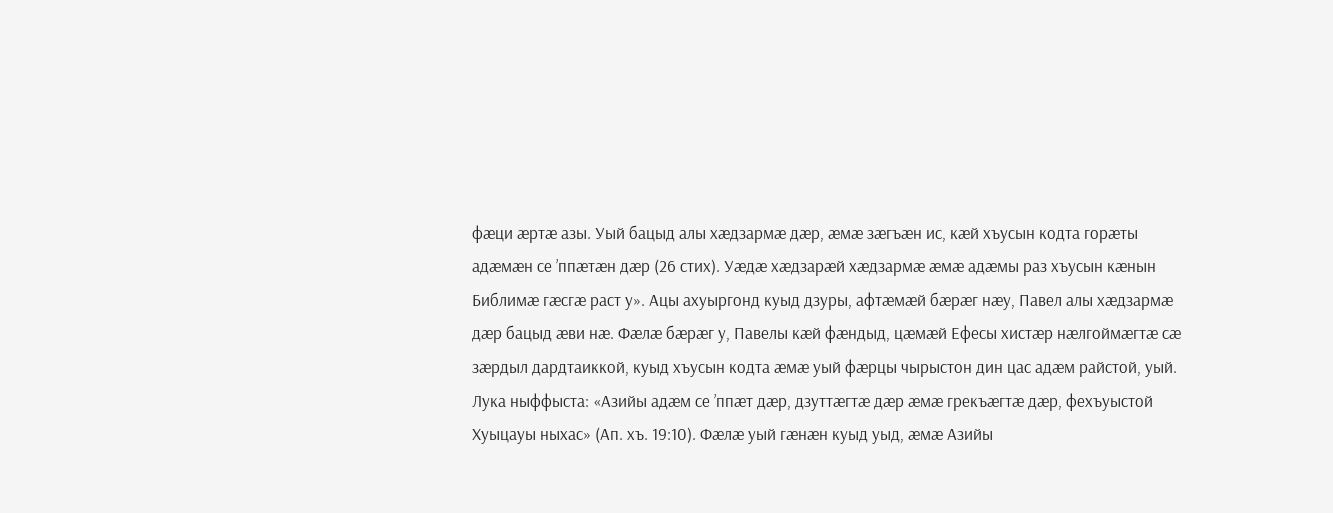фӕци ӕртӕ азы. Уый бацыд алы хӕдзармӕ дӕр, ӕмӕ зӕгъӕн ис, кӕй хъусын кодта горӕты адӕмӕн се ’ппӕтӕн дӕр (26 стих). Уӕдӕ хӕдзарӕй хӕдзармӕ ӕмӕ адӕмы раз хъусын кӕнын Библимӕ гӕсгӕ раст у». Ацы ахуыргонд куыд дзуры, афтӕмӕй бӕрӕг нӕу, Павел алы хӕдзармӕ дӕр бацыд ӕви нӕ. Фӕлӕ бӕрӕг у, Павелы кӕй фӕндыд, цӕмӕй Ефесы хистӕр нӕлгоймӕгтӕ сӕ зӕрдыл дардтаиккой, куыд хъусын кодта ӕмӕ уый фӕрцы чырыстон дин цас адӕм райстой, уый. Лука ныффыста: «Азийы адӕм се ’ппӕт дӕр, дзуттӕгтӕ дӕр ӕмӕ грекъӕгтӕ дӕр, фехъуыстой Хуыцауы ныхас» (Ап. хъ. 19:10). Фӕлӕ уый гӕнӕн куыд уыд, ӕмӕ Азийы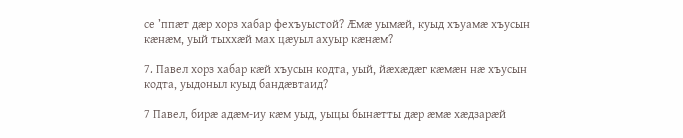се ’ппӕт дӕр хорз хабар фехъуыстой? Ӕмӕ уымӕй, куыд хъуамӕ хъусын кӕнӕм, уый тыххӕй мах цӕуыл ахуыр кӕнӕм?

7. Павел хорз хабар кӕй хъусын кодта, уый, йӕхӕдӕг кӕмӕн нӕ хъусын кодта, уыдоныл куыд бандӕвтаид?

7 Павел, бирӕ адӕм-иу кӕм уыд, уыцы бынӕтты дӕр ӕмӕ хӕдзарӕй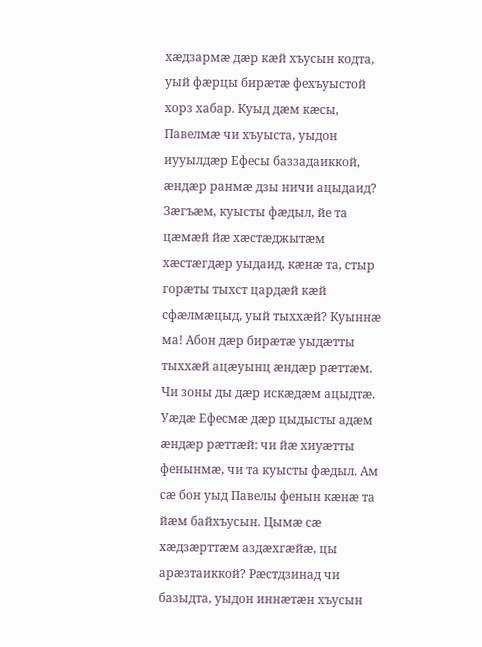хӕдзармӕ дӕр кӕй хъусын кодта, уый фӕрцы бирӕтӕ фехъуыстой хорз хабар. Куыд дӕм кӕсы, Павелмӕ чи хъуыста, уыдон иууылдӕр Ефесы баззадаиккой, ӕндӕр ранмӕ дзы ничи ацыдаид? Зӕгъӕм, куысты фӕдыл, йе та цӕмӕй йӕ хӕстӕджытӕм хӕстӕгдӕр уыдаид, кӕнӕ та, стыр горӕты тыхст цардӕй кӕй сфӕлмӕцыд, уый тыххӕй? Куыннӕ ма! Абон дӕр бирӕтӕ уыдӕтты тыххӕй ацӕуынц ӕндӕр рӕттӕм. Чи зоны ды дӕр искӕдӕм ацыдтӕ. Уӕдӕ Ефесмӕ дӕр цыдысты адӕм ӕндӕр рӕттӕй: чи йӕ хиуӕтты фенынмӕ, чи та куысты фӕдыл. Ам сӕ бон уыд Павелы фенын кӕнӕ та йӕм байхъусын. Цымӕ сӕ хӕдзӕрттӕм аздӕхгӕйӕ, цы арӕзтаиккой? Рӕстдзинад чи базыдта, уыдон иннӕтӕн хъусын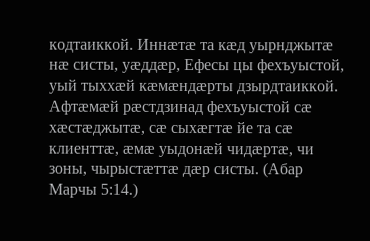кодтаиккой. Иннӕтӕ та кӕд уырнджытӕ нӕ систы, уӕддӕр, Ефесы цы фехъуыстой, уый тыххӕй кӕмӕндӕрты дзырдтаиккой. Афтӕмӕй рӕстдзинад фехъуыстой сӕ хӕстӕджытӕ, сӕ сыхӕгтӕ йе та сӕ клиенттӕ, ӕмӕ уыдонӕй чидӕртӕ, чи зоны, чырыстӕттӕ дӕр систы. (Абар Марчы 5:14.)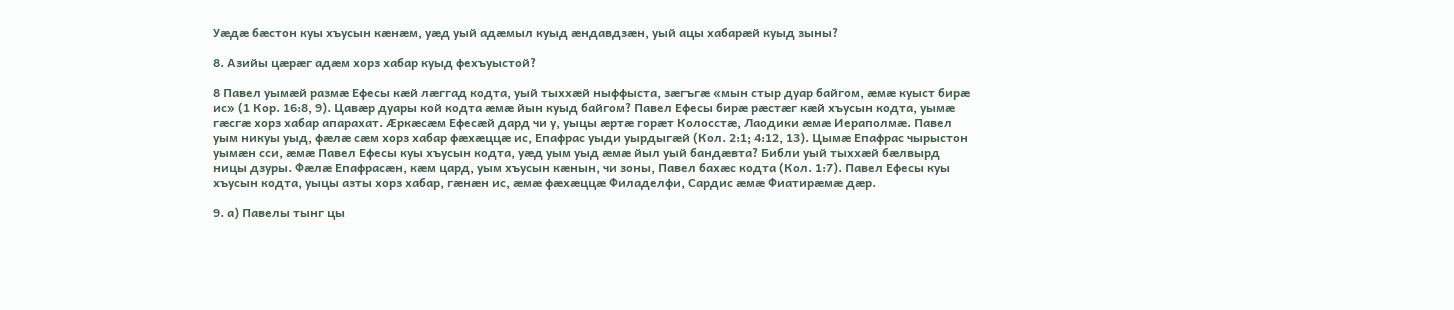Уӕдӕ бӕстон куы хъусын кӕнӕм, уӕд уый адӕмыл куыд ӕндавдзӕн, уый ацы хабарӕй куыд зыны?

8. Азийы цӕрӕг адӕм хорз хабар куыд фехъуыстой?

8 Павел уымӕй размӕ Ефесы кӕй лӕггад кодта, уый тыххӕй ныффыста, зӕгъгӕ «мын стыр дуар байгом, ӕмӕ куыст бирӕ ис» (1 Кор. 16:8, 9). Цавӕр дуары кой кодта ӕмӕ йын куыд байгом? Павел Ефесы бирӕ рӕстӕг кӕй хъусын кодта, уымӕ гӕсгӕ хорз хабар апарахат. Ӕркӕсӕм Ефесӕй дард чи у, уыцы ӕртӕ горӕт Колосстӕ, Лаодики ӕмӕ Иераполмӕ. Павел уым никуы уыд, фӕлӕ сӕм хорз хабар фӕхӕццӕ ис, Епафрас уыди уырдыгӕй (Кол. 2:1; 4:12, 13). Цымӕ Епафрас чырыстон уымӕн сси, ӕмӕ Павел Ефесы куы хъусын кодта, уӕд уым уыд ӕмӕ йыл уый бандӕвта? Библи уый тыххӕй бӕлвырд ницы дзуры. Фӕлӕ Епафрасӕн, кӕм цард, уым хъусын кӕнын, чи зоны, Павел бахӕс кодта (Кол. 1:7). Павел Ефесы куы хъусын кодта, уыцы азты хорз хабар, гӕнӕн ис, ӕмӕ фӕхӕццӕ Филаделфи, Сардис ӕмӕ Фиатирӕмӕ дӕр.

9. а) Павелы тынг цы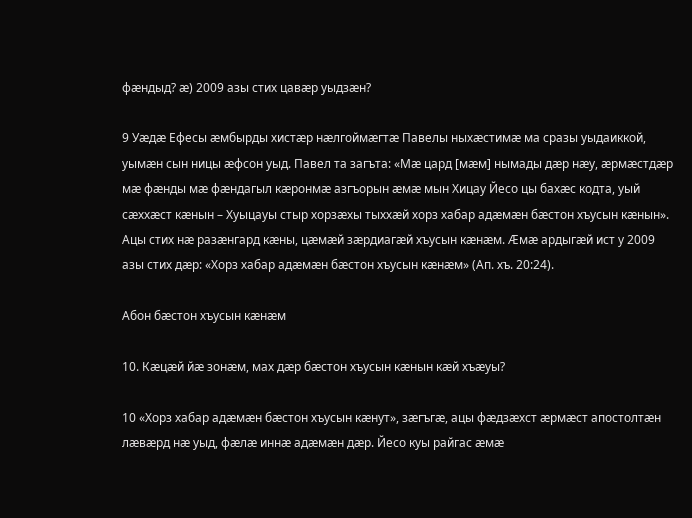фӕндыд? ӕ) 2009 азы стих цавӕр уыдзӕн?

9 Уӕдӕ Ефесы ӕмбырды хистӕр нӕлгоймӕгтӕ Павелы ныхӕстимӕ ма сразы уыдаиккой, уымӕн сын ницы ӕфсон уыд. Павел та загъта: «Мӕ цард [мӕм] нымады дӕр нӕу, ӕрмӕстдӕр мӕ фӕнды мӕ фӕндагыл кӕронмӕ азгъорын ӕмӕ мын Хицау Йесо цы бахӕс кодта, уый сӕххӕст кӕнын – Хуыцауы стыр хорзӕхы тыххӕй хорз хабар адӕмӕн бӕстон хъусын кӕнын». Ацы стих нӕ разӕнгард кӕны, цӕмӕй зӕрдиагӕй хъусын кӕнӕм. Ӕмӕ ардыгӕй ист у 2009 азы стих дӕр: «Хорз хабар адӕмӕн бӕстон хъусын кӕнӕм» (Ап. хъ. 20:24).

Абон бӕстон хъусын кӕнӕм

10. Кӕцӕй йӕ зонӕм, мах дӕр бӕстон хъусын кӕнын кӕй хъӕуы?

10 «Хорз хабар адӕмӕн бӕстон хъусын кӕнут», зӕгъгӕ, ацы фӕдзӕхст ӕрмӕст апостолтӕн лӕвӕрд нӕ уыд, фӕлӕ иннӕ адӕмӕн дӕр. Йесо куы райгас ӕмӕ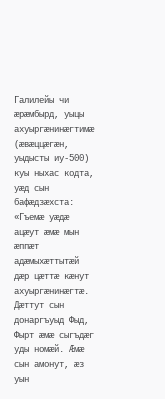Галилейы чи ӕрӕмбырд, уыцы ахуыргӕнинӕгтимӕ (ӕвӕццӕгӕн, уыдысты иу-500) куы ныхас кодта, уӕд сын бафӕдзӕхста: «Гъемӕ уӕдӕ ацӕут ӕмӕ мын ӕппӕт адӕмыхӕттытӕй дӕр цӕттӕ кӕнут ахуыргӕнинӕгтӕ. Дӕттут сын донаргъуыд Фыд, Фырт ӕмӕ сыгъдӕг уды номӕй. Ӕмӕ сын амонут, ӕз уын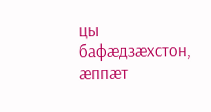цы бафӕдзӕхстон, ӕппӕт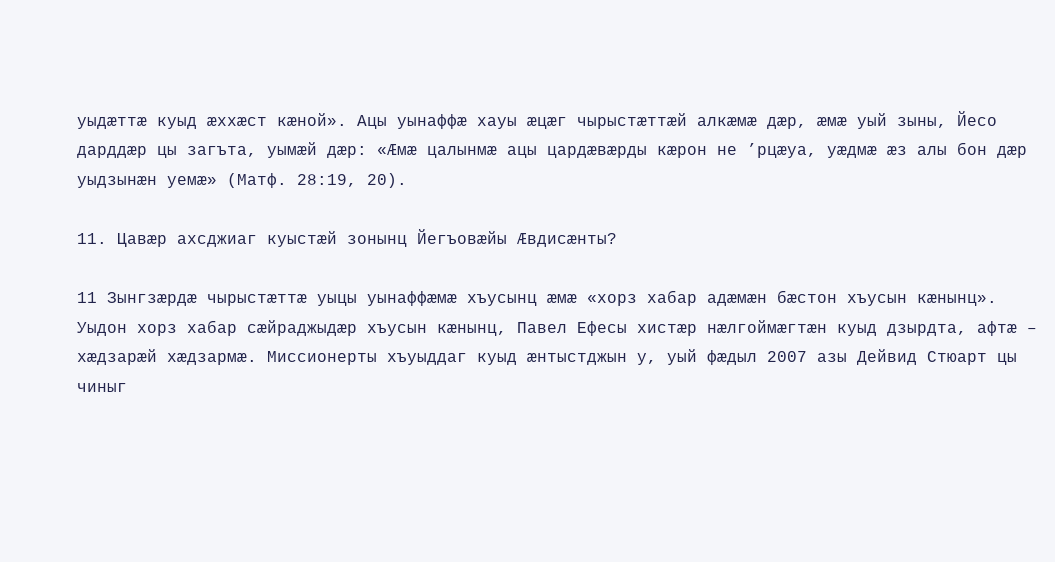уыдӕттӕ куыд ӕххӕст кӕной». Ацы уынаффӕ хауы ӕцӕг чырыстӕттӕй алкӕмӕ дӕр, ӕмӕ уый зыны, Йесо дарддӕр цы загъта, уымӕй дӕр: «Ӕмӕ цалынмӕ ацы цардӕвӕрды кӕрон не ’рцӕуа, уӕдмӕ ӕз алы бон дӕр уыдзынӕн уемӕ» (Матф. 28:19, 20).

11. Цавӕр ахсджиаг куыстӕй зонынц Йегъовӕйы Ӕвдисӕнты?

11 Зынгзӕрдӕ чырыстӕттӕ уыцы уынаффӕмӕ хъусынц ӕмӕ «хорз хабар адӕмӕн бӕстон хъусын кӕнынц». Уыдон хорз хабар сӕйраджыдӕр хъусын кӕнынц, Павел Ефесы хистӕр нӕлгоймӕгтӕн куыд дзырдта, афтӕ – хӕдзарӕй хӕдзармӕ. Миссионерты хъуыддаг куыд ӕнтыстджын у, уый фӕдыл 2007 азы Дейвид Стюарт цы чиныг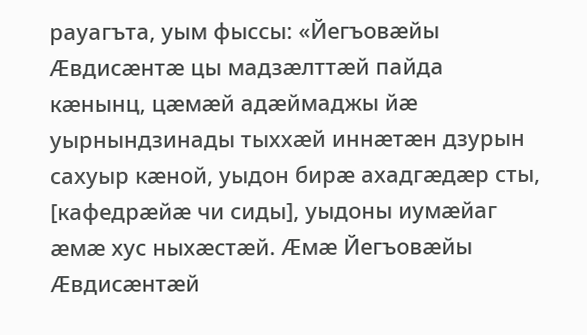рауагъта, уым фыссы: «Йегъовӕйы Ӕвдисӕнтӕ цы мадзӕлттӕй пайда кӕнынц, цӕмӕй адӕймаджы йӕ уырнындзинады тыххӕй иннӕтӕн дзурын сахуыр кӕной, уыдон бирӕ ахадгӕдӕр сты, [кафедрӕйӕ чи сиды], уыдоны иумӕйаг ӕмӕ хус ныхӕстӕй. Ӕмӕ Йегъовӕйы Ӕвдисӕнтӕй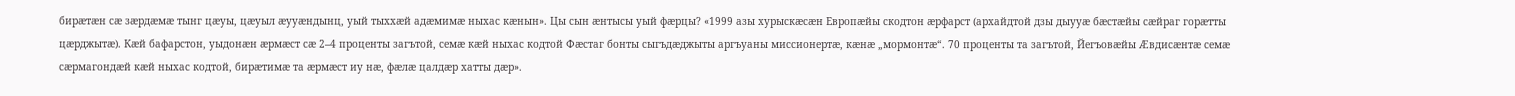бирӕтӕн сӕ зӕрдӕмӕ тынг цӕуы, цӕуыл ӕууӕндынц, уый тыххӕй адӕмимӕ ныхас кӕнын». Цы сын ӕнтысы уый фӕрцы? «1999 азы хурыскӕсӕн Европӕйы скодтон ӕрфарст (архайдтой дзы дыууӕ бӕстӕйы сӕйраг горӕтты цӕрджытӕ). Кӕй бафарстон, уыдонӕн ӕрмӕст сӕ 2–4 проценты загътой, семӕ кӕй ныхас кодтой Фӕстаг бонты сыгъдӕджыты аргъуаны миссионертӕ, кӕнӕ „мормонтӕ“. 70 проценты та загътой, Йегъовӕйы Ӕвдисӕнтӕ семӕ сӕрмагондӕй кӕй ныхас кодтой, бирӕтимӕ та ӕрмӕст иу нӕ, фӕлӕ цалдӕр хатты дӕр».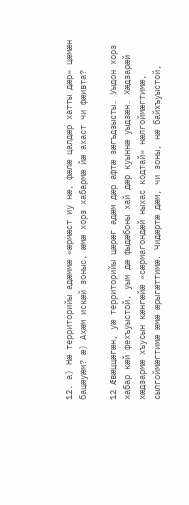12. а) Нӕ территорийы адӕммӕ «ӕрмӕст иу нӕ, фӕлӕ цалдӕр хатты дӕр» цӕмӕн бацӕуӕм? ӕ) Ахӕм искӕй зоныс, ӕмӕ хорз хабармӕ йӕ ахаст чи фӕивта?

12 Ӕвӕццӕгӕн, уӕ территорийы цӕрӕг адӕм дӕр афтӕ зӕгъдзысты. Уыдон хорз хабар кӕй фехъуыстой, уым дӕ фыдӕбоны хай дӕр куыннӕ уыдзӕн. Хӕдзарӕй хӕдзармӕ хъусын кӕнгӕйӕ «сӕрмагондӕй ныхас кодтай» нӕлгоймӕгтимӕ, сылгоймӕгтимӕ ӕмӕ ӕрыгӕттимӕ. Чидӕртӕ дӕм, чи зоны, нӕ байхъуыстой,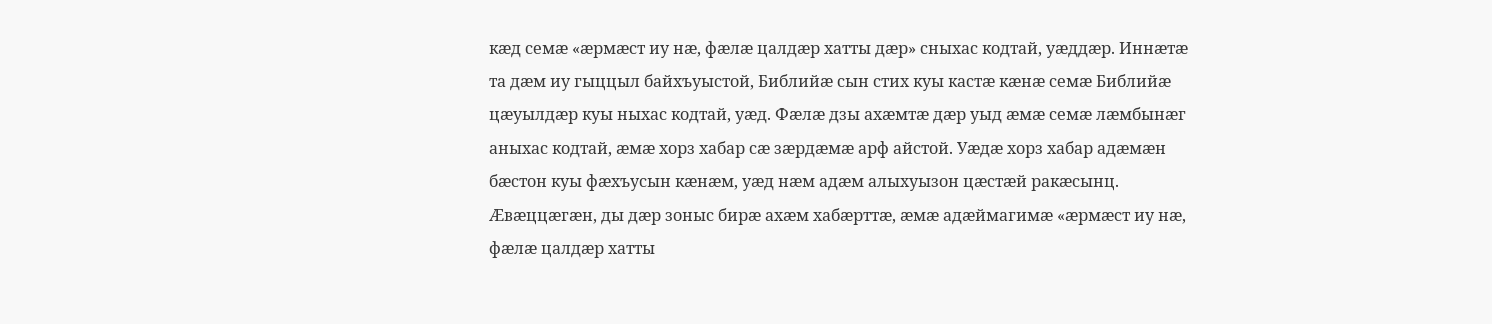кӕд семӕ «ӕрмӕст иу нӕ, фӕлӕ цалдӕр хатты дӕр» сныхас кодтай, уӕддӕр. Иннӕтӕ та дӕм иу гыццыл байхъуыстой, Библийӕ сын стих куы кастӕ кӕнӕ семӕ Библийӕ цӕуылдӕр куы ныхас кодтай, уӕд. Фӕлӕ дзы ахӕмтӕ дӕр уыд ӕмӕ семӕ лӕмбынӕг аныхас кодтай, ӕмӕ хорз хабар сӕ зӕрдӕмӕ арф айстой. Уӕдӕ хорз хабар адӕмӕн бӕстон куы фӕхъусын кӕнӕм, уӕд нӕм адӕм алыхуызон цӕстӕй ракӕсынц. Ӕвӕццӕгӕн, ды дӕр зоныс бирӕ ахӕм хабӕрттӕ, ӕмӕ адӕймагимӕ «ӕрмӕст иу нӕ, фӕлӕ цалдӕр хатты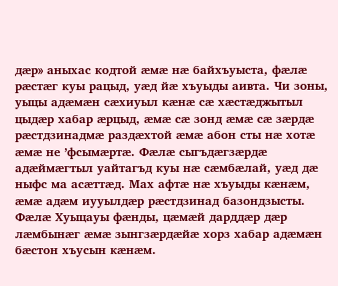дӕр» аныхас кодтой ӕмӕ нӕ байхъуыста, фӕлӕ рӕстӕг куы рацыд, уӕд йӕ хъуыды аивта. Чи зоны, уыцы адӕмӕн сӕхиуыл кӕнӕ сӕ хӕстӕджытыл цыдӕр хабар ӕрцыд, ӕмӕ сӕ зонд ӕмӕ сӕ зӕрдӕ рӕстдзинадмӕ раздӕхтой ӕмӕ абон сты нӕ хотӕ ӕмӕ не ’фсымӕртӕ. Фӕлӕ сыгъдӕгзӕрдӕ адӕймӕгтыл уайтагъд куы нӕ сӕмбӕлай, уӕд дӕ ныфс ма асӕттӕд. Мах афтӕ нӕ хъуыды кӕнӕм, ӕмӕ адӕм иууылдӕр рӕстдзинад базондзысты. Фӕлӕ Хуыцауы фӕнды, цӕмӕй дарддӕр дӕр лӕмбынӕг ӕмӕ зынгзӕрдӕйӕ хорз хабар адӕмӕн бӕстон хъусын кӕнӕм.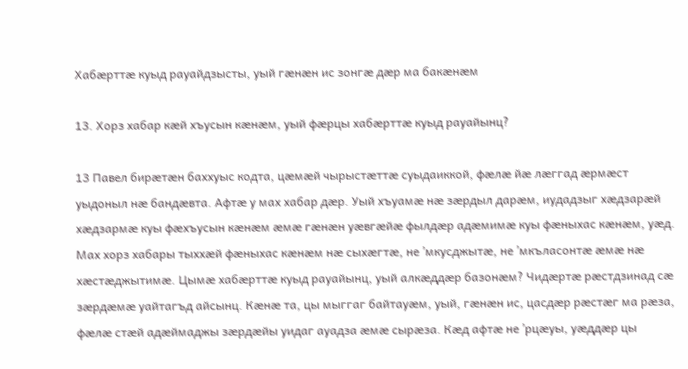Хабӕрттӕ куыд рауайдзысты, уый гӕнӕн ис зонгӕ дӕр ма бакӕнӕм

13. Хорз хабар кӕй хъусын кӕнӕм, уый фӕрцы хабӕрттӕ куыд рауайынц?

13 Павел бирӕтӕн баххуыс кодта, цӕмӕй чырыстӕттӕ суыдаиккой, фӕлӕ йӕ лӕггад ӕрмӕст уыдоныл нӕ бандӕвта. Афтӕ у мах хабар дӕр. Уый хъуамӕ нӕ зӕрдыл дарӕм, иудадзыг хӕдзарӕй хӕдзармӕ куы фӕхъусын кӕнӕм ӕмӕ гӕнӕн уӕвгӕйӕ фылдӕр адӕмимӕ куы фӕныхас кӕнӕм, уӕд. Мах хорз хабары тыххӕй фӕныхас кӕнӕм нӕ сыхӕгтӕ, не ’мкусджытӕ, не ’мкъласонтӕ ӕмӕ нӕ хӕстӕджытимӕ. Цымӕ хабӕрттӕ куыд рауайынц, уый алкӕддӕр базонӕм? Чидӕртӕ рӕстдзинад сӕ зӕрдӕмӕ уайтагъд айсынц. Кӕнӕ та, цы мыггаг байтауӕм, уый, гӕнӕн ис, цасдӕр рӕстӕг ма рӕза, фӕлӕ стӕй адӕймаджы зӕрдӕйы уидаг ауадза ӕмӕ сырӕза. Кӕд афтӕ не ’рцӕуы, уӕддӕр цы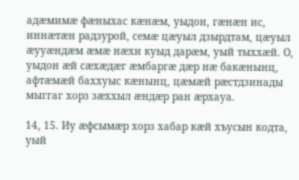адӕмимӕ фӕныхас кӕнӕм, уыдон, гӕнӕн ис, иннӕтӕн радзурой, семӕ цӕуыл дзырдтам, цӕуыл ӕууӕндӕм ӕмӕ нӕхи куыд дарӕм, уый тыххӕй. О, уыдон ӕй сӕхӕдӕг ӕмбаргӕ дӕр нӕ бакӕнынц, афтӕмӕй баххуыс кӕнынц, цӕмӕй рӕстдзинады мыггаг хорз зӕххыл ӕндӕр ран ӕрхауа.

14, 15. Иу ӕфсымӕр хорз хабар кӕй хъусын кодта, уый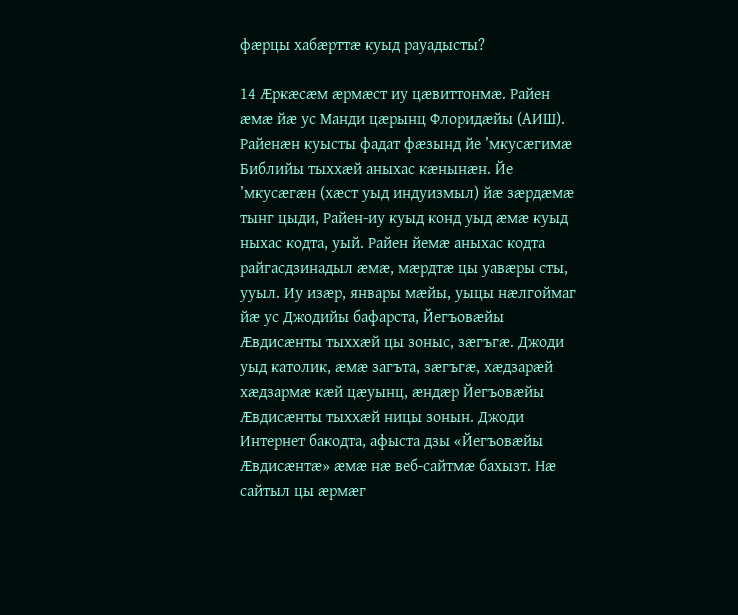фӕрцы хабӕрттӕ куыд рауадысты?

14 Ӕркӕсӕм ӕрмӕст иу цӕвиттонмӕ. Райен ӕмӕ йӕ ус Манди цӕрынц Флоридӕйы (АИШ). Райенӕн куысты фадат фӕзынд йе ’мкусӕгимӕ Библийы тыххӕй аныхас кӕнынӕн. Йе ’мкусӕгӕн (хӕст уыд индуизмыл) йӕ зӕрдӕмӕ тынг цыди, Райен-иу куыд конд уыд ӕмӕ куыд ныхас кодта, уый. Райен йемӕ аныхас кодта райгасдзинадыл ӕмӕ, мӕрдтӕ цы уавӕры сты, ууыл. Иу изӕр, январы мӕйы, уыцы нӕлгоймаг йӕ ус Джодийы бафарста, Йегъовӕйы Ӕвдисӕнты тыххӕй цы зоныс, зӕгъгӕ. Джоди уыд католик, ӕмӕ загъта, зӕгъгӕ, хӕдзарӕй хӕдзармӕ кӕй цӕуынц, ӕндӕр Йегъовӕйы Ӕвдисӕнты тыххӕй ницы зонын. Джоди Интернет бакодта, афыста дзы «Йегъовӕйы Ӕвдисӕнтӕ» ӕмӕ нӕ веб-сайтмӕ бахызт. Нӕ сайтыл цы ӕрмӕг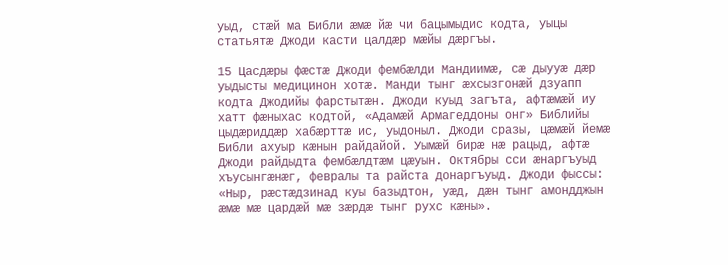уыд, стӕй ма Библи ӕмӕ йӕ чи бацымыдис кодта, уыцы статьятӕ Джоди касти цалдӕр мӕйы дӕргъы.

15 Цасдӕры фӕстӕ Джоди фембӕлди Мандиимӕ, сӕ дыууӕ дӕр уыдысты медицинон хотӕ. Манди тынг ӕхсызгонӕй дзуапп кодта Джодийы фарстытӕн. Джоди куыд загъта, афтӕмӕй иу хатт фӕныхас кодтой, «Адамӕй Армагеддоны онг» Библийы цыдӕриддӕр хабӕрттӕ ис, уыдоныл. Джоди сразы, цӕмӕй йемӕ Библи ахуыр кӕнын райдайой. Уымӕй бирӕ нӕ рацыд, афтӕ Джоди райдыдта фембӕлдтӕм цӕуын. Октябры сси ӕнаргъуыд хъусынгӕнӕг, февралы та райста донаргъуыд. Джоди фыссы: «Ныр, рӕстӕдзинад куы базыдтон, уӕд, дӕн тынг амондджын ӕмӕ мӕ цардӕй мӕ зӕрдӕ тынг рухс кӕны».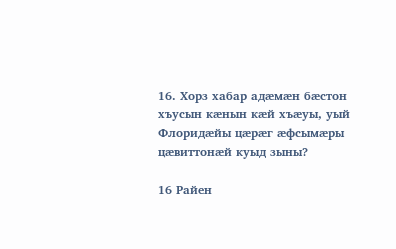16. Хорз хабар адӕмӕн бӕстон хъусын кӕнын кӕй хъӕуы, уый Флоридӕйы цӕрӕг ӕфсымӕры цӕвиттонӕй куыд зыны?

16 Райен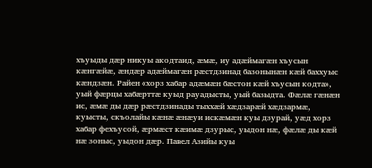хъуыды дӕр никуы акодтаид, ӕмӕ, иу адӕймагӕн хъусын кӕнгӕйӕ, ӕндӕр адӕймагӕн рӕстдзинад базонынӕн кӕй баххуыс кӕндзӕн. Райен «хорз хабар адӕмӕн бӕстон кӕй хъусын кодта», уый фӕрцы хабӕрттӕ куыд рауадысты, уый базыдта. Фӕлӕ гӕнӕн ис, ӕмӕ ды дӕр рӕстдзинады тыххӕй хӕдзарӕй хӕдзармӕ, куысты, скъолайы кӕнӕ ӕнӕуи искӕмӕн куы дзурай, уӕд хорз хабар фехъусой, ӕрмӕст кӕимӕ дзурыс, уыдон нӕ, фӕлӕ ды кӕй нӕ зоныс, уыдон дӕр. Павел Азийы куы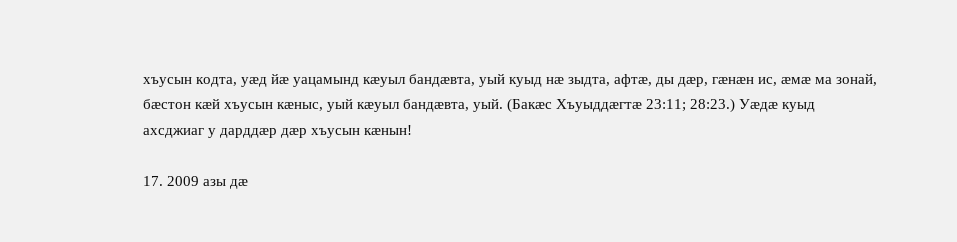хъусын кодта, уӕд йӕ уацамынд кӕуыл бандӕвта, уый куыд нӕ зыдта, афтӕ, ды дӕр, гӕнӕн ис, ӕмӕ ма зонай, бӕстон кӕй хъусын кӕныс, уый кӕуыл бандӕвта, уый. (Бакӕс Хъуыддӕгтӕ 23:11; 28:23.) Уӕдӕ куыд ахсджиаг у дарддӕр дӕр хъусын кӕнын!

17. 2009 азы дӕ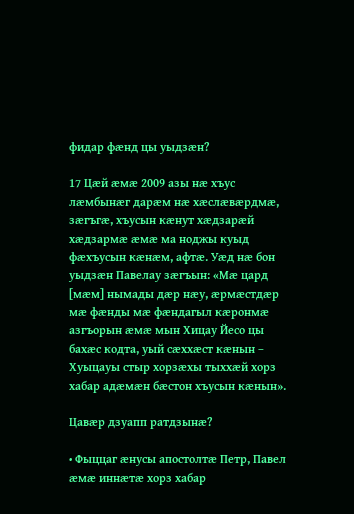фидар фӕнд цы уыдзӕн?

17 Цӕй ӕмӕ 2009 азы нӕ хъус лӕмбынӕг дарӕм нӕ хӕслӕвӕрдмӕ, зӕгъгӕ, хъусын кӕнут хӕдзарӕй хӕдзармӕ ӕмӕ ма ноджы куыд фӕхъусын кӕнӕм, афтӕ. Уӕд нӕ бон уыдзӕн Павелау зӕгъын: «Мӕ цард [мӕм] нымады дӕр нӕу, ӕрмӕстдӕр мӕ фӕнды мӕ фӕндагыл кӕронмӕ азгъорын ӕмӕ мын Хицау Йесо цы бахӕс кодта, уый сӕххӕст кӕнын – Хуыцауы стыр хорзӕхы тыххӕй хорз хабар адӕмӕн бӕстон хъусын кӕнын».

Цавӕр дзуапп ратдзынӕ?

• Фыццаг ӕнусы апостолтӕ Петр, Павел ӕмӕ иннӕтӕ хорз хабар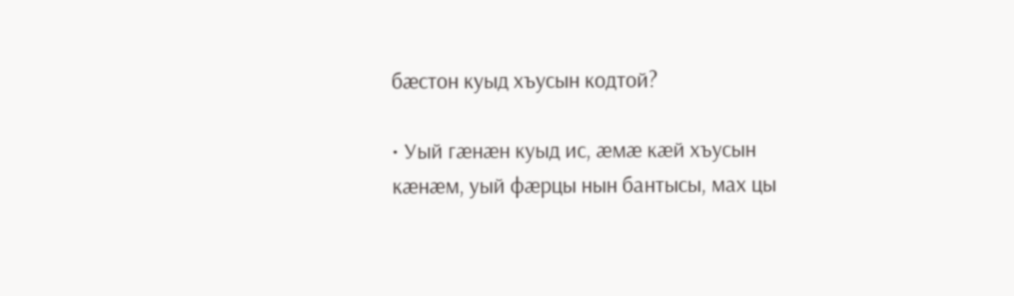бӕстон куыд хъусын кодтой?

• Уый гӕнӕн куыд ис, ӕмӕ кӕй хъусын кӕнӕм, уый фӕрцы нын бантысы, мах цы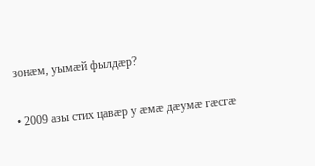зонӕм, уымӕй фылдӕр?

• 2009 азы стих цавӕр у ӕмӕ дӕумӕ гӕсгӕ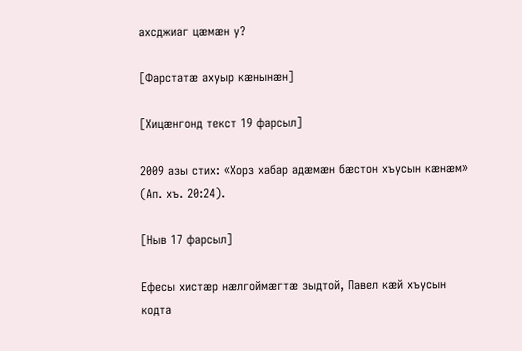ахсджиаг цӕмӕн у?

[Фарстатӕ ахуыр кӕнынӕн]

[Хицӕнгонд текст 19 фарсыл]

2009 азы стих: «Хорз хабар адӕмӕн бӕстон хъусын кӕнӕм» (Ап. хъ. 20:24).

[Ныв 17 фарсыл]

Ефесы хистӕр нӕлгоймӕгтӕ зыдтой, Павел кӕй хъусын кодта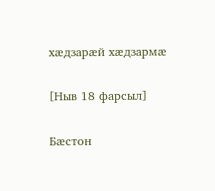хӕдзарӕй хӕдзармӕ

[Ныв 18 фарсыл]

Бӕстон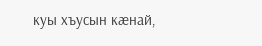куы хъусын кӕнай,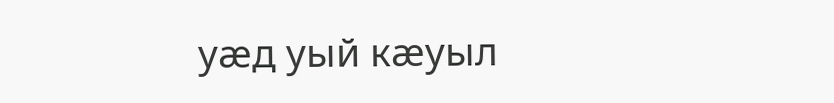уӕд уый кӕуыл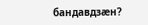бандавдзӕн?